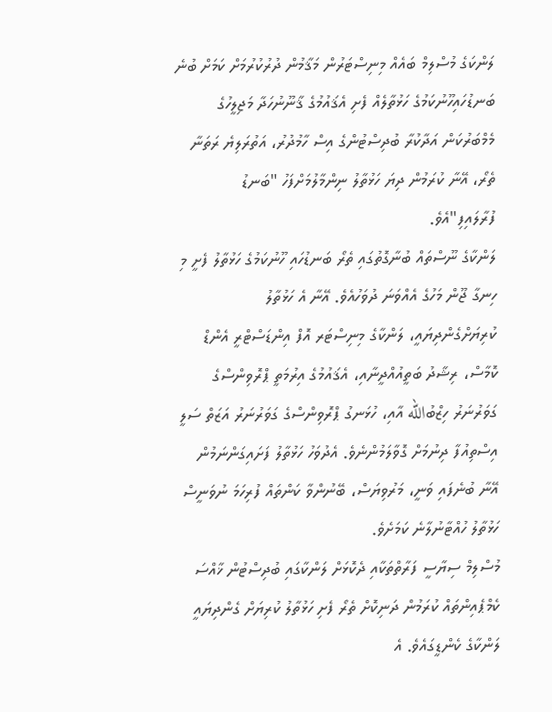ލަންކަގެ މުސްލިމް ބައެއް މިނިސްޓަރުން މަޤާމުން ދުރުކުރުމަށް ކަމަށް ބުނެ ބަނޑުހައިހޫނުކަމުގެ ހަޅުތާލެއް ފެށި އެޤައުމުގެ ޤާނޫނުހަދާ މަޖިލީހުގެ މެމްބަރުކަން އަދާކުރާ ބުދިސްޓުންގެ އިސް ހާމުދުރު، އަތުރަލިޔެ ރަތަނާ ތެރޯ، އޭނާ ކުރަމުން ދިޔަ ހަޅުތާލު ނިންމާލުމަށްފަހު "ބަނޑު ފުރާލައިފި"އެވެ.
ލަންކާގެ ނޫސްތައް ބުނާގޮތުގައި ތެރޯ ބަނޑުހައި ހޫނުކަމުގެ ހަޅުތާލު ފެށީ މި ހިނގާ ޖޫން މަހުގެ އެއްވަނަ ދުވަހުއެވެ. އޭނާ އެ ހަޅުތާލު ކުރިޔަށްގެންދިޔައީ، ލަންކާގެ މިނިސްޓަރ އޮފް އިންޑަސްޓްރީ އެންޑް ކޮމާސް، ރިޝާދު ބަތީއުއްދީނާއި، އެޤައުމުގެ އިރުމަތީ ޕްރޮވިންސްގެ ގަވަރުނަރު ހިޒްބުالله އާއި، ހުޅަނގު ޕްރޮވިންސްގެ ގަވަރުނަރު އަޒަތް ސަލީ އިސްތިއުފާ ދިނުމަށް ގޮވާލަމުންނެވެ. އެދުވަހު ހަޅުތާލު ފަށައިގަންނަމުން އޭނާ ބުނެފައި ވަނީ، މަރުވިޔަސް، ބޭނުންވާ ކަންތައް ފުރިހަމަ ނުވަނީސް ހަޅުތާލު ހުއްޓާނުލާނެ ކަމަށެވެ.
މުސްލިމް ސިޔާސީ ފަރާތްތަކާއި ދެކޮޅަށް ލަންކާގައި ބުދިސްޓުން ޚާއްސަ ކެމްޕެއިންތައް ކުރަމުން ދަނިކޮށް ތެރޯ ފެށި ހަޅުތާލު ކުރިޔަށް ގެންދިޔައީ ލަންކާގެ ކެންޑީގައެވެ. އެ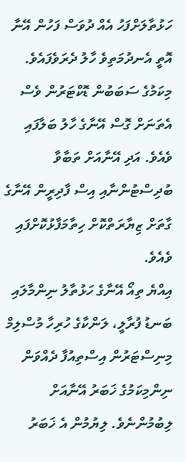ހަޅުތާލަށްފަހު އެއް ދުވަސް ފަހުން އޭނާ އޮތީ އެނދުމަތިވެ ހާލު ދެރަވެފައެވެ. މިކަމުގެ ސަބަބުން ޑޮކްޓަރުން ވެސް އެތަނަށް ގޮސް އޭނާގެ ހާލު ބަލާފައި ވެއެވެ. އަދި އޭނާއަށް ތަބާވާ ބުދިސްޓުންނާއި އިސް ފާދިރީން އޭނާގެ ގާތަށް ޒިޔާރަތްކޮށް ހިތާމަފާޅުކޮށްފައި ވެއެވެ.
އިއްޔެ ތިއޯ އޭނާގެ ހަޅުތާލު ނިންމާލައި ބަނޑު ފުރާލީ، ލަންކާގެ ހުރިހާ މުސްލިމް މިނިސްޓަރުން އިސްތިއުފާ ދެއްވަން ނިންމިކަމުގެ ޚަބަރު އޭނާއަށް ލިބުމުންނެވެ. ލިޔުމުން އެ ޚަބަރު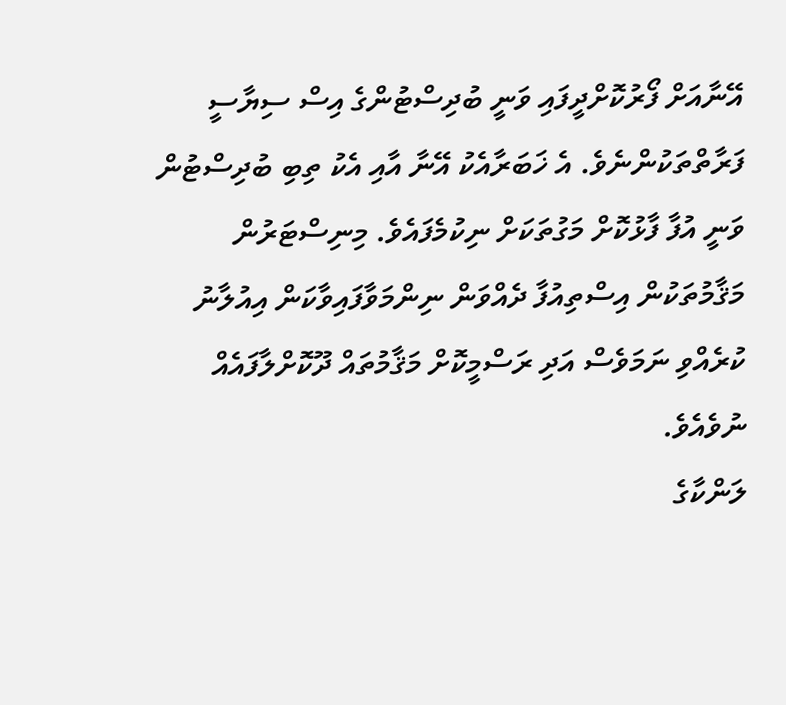އޭނާއަށް ފޯރުކޮށްދީފައި ވަނީ ބުދިސްޓުންގެ އިސް ސިޔާސީ ފަރާތްތަކުންނެވެ. އެ ޚަބަރާއެކު އޭނާ އާއި އެކު ތިބި ބުދިސްޓުން ވަނީ އުފާ ފާޅުކޮށް މަގުތަކަށް ނިކުމެފައެވެ. މިނިސްޓަރުން މަޤާމުތަކުން އިސްތިއުފާ ދެއްވަން ނިންމަވާފައިވާކަން އިއުލާނު ކުރެއްވި ނަމަވެސް އަދި ރަސްމީކޮށް މަޤާމުތައް ދޫކޮށްލާފައެއް ނުވެއެވެ.
ލަންކާގެ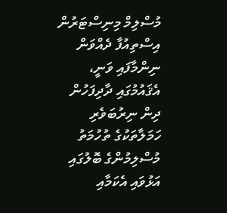މުސްލިމް މިނިސްޓަރުން އިސްތިއުފާ ދެއްވަން ނިންމާފައި ވަނީ، އެޤައުމުގައި ދާދިފަހުން ދިން ނިރުބަވެރި ހަމަލާތަކުގެ ތުހުމަތު މުސްލިމުންގެ ބޮލުގައި އަޅުވައި އެކަމާއި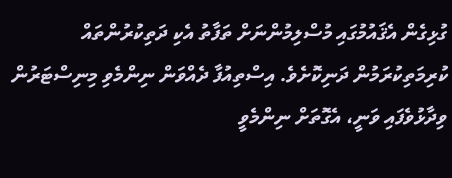ގުޅިގެން އެޤައުމުގައި މުސްލިމުންނަށް ތަފާތު އެކި ދަތިކުރުންތައް ކުރިމަތިކުރަމުން ދަނިކޮށެވެ. އިސްތިއުފާ ދެއްވަން ނިންމެވި މިނިސްޓަރުން ވިދާޅުވެފައި ވަނީ، އެގޮތަށް ނިންމެވީ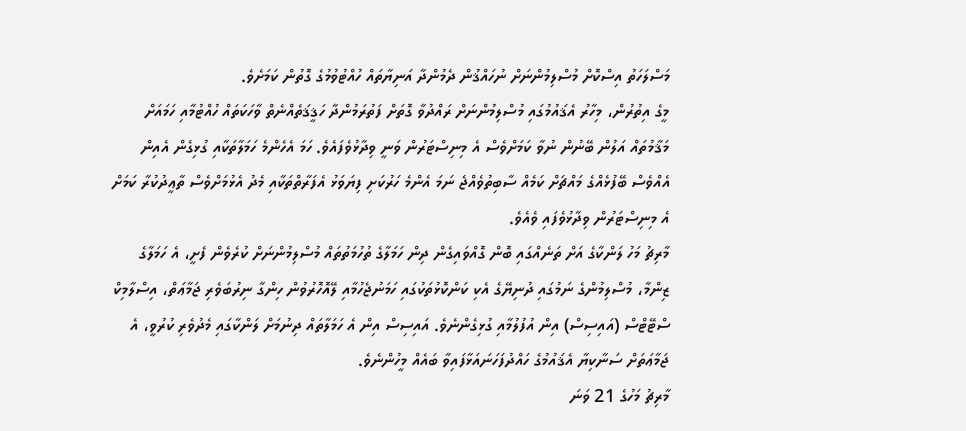މަސްލަހަތު އިސްކޮށް މުސްލިމުންނަށް ނުހައްޤުން ދެމުންދާ އަނިޔާތައް ހުއްޓުވުމުގެ ގޮތުން ކަމަށެވެ.
މީގެ އިތުރުން، މިހާރު އެޤައުމުގައި މުސްލިމުންނަށް ރައްދުވާ ގޮތަށް ފަތުރަމުންދާ ހަޤީޤަތެއްނެތް ވާހަކަތައް ހުއްޓުމާއި ހަމައަށް މަޤާމުތައް އަލުން ބޭނުން ނުވާ ކަމަށްވެސް އެ މިނިސްޓަރުން ވަނީ ވިދާޅުވެފައެވެ. ހަމަ އެހެންމެ ހަމަލާތަކާއި ގުޅިގެން އެއިން އެއްވެސް ބޭފުޅެއްގެ މައްޗަށް ކަމެއް ސާބިތުވެއްޖެ ނަމަ އެންމެ ހަރުކަށި ފިޔަވަޅު އެފަރާތްތަކާއި މެދު އެޅުމަށްވެސް ތާޢީދުކުރާ ކަމަށް އެ މިނިސްޓަރުން ވިދާޅުވެފައި ވެއެވެ.
މާރިޗު މަހު ލަންކާގެ އަށް ތަނެއްގައި ބޮން ގޮއްވައިގެން ދިން ހަމަލާގެ ތުހުމަތުތައް މުސްލިމުންނަށް ކުރެވެން ފެށީ، އެ ހަމަލާގެ ޒިންމާ، މުސްލިމުންގެ ނަމުގައި ދުނިޔޭގެ އެކި ކަންކޮޅުތަކުގައި ހަމަނުޖެހުމާއި ލޭއޮހޮރުވުން ހިންގާ ނިރުބަވެރި ޖަމާޢަތް، އިސްލާމިކް ސްޓޭޓްސް (އައިސިސް) އިން އުފުލުމާއި ގުޅިގެންނެވެ. އައިސިސް އިން އެ ހަމަލާތައް ދިނުމަށް ލަންކާގައި މެދުވެރި ކުރުވީ، އެ ޖަމާޢަތަށް ސަނާކިޔާ އެޤައުމުގެ ހައްދުފަހަނައަޅާފައިވާ ބައެއް މީހުންނެވެ.
މާރިޗު މަހުގެ 21 ވަނަ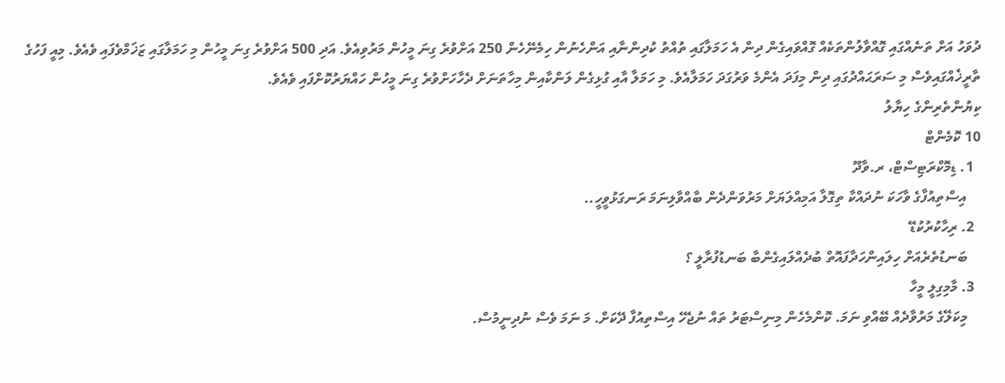ދުވަހު އަށް ތަނެއްގައި ގޮއްވާލުންތަކެއް ގޮއްވައިގެން ދިން އެ ހަމަލާގައި ތުއްތު ކުދިންނާއި އަންހެނުން ހިމެނޭހެން 250 އަށްވުރެ ގިނަ މީހުން މަރުވިއެވެ. އަދި 500 އަށްވުރެ ގިނަ މީހުން މި ހަމަލާގައި ޒަޚަމްވެފައި ވެއެވެ. މިއީ ފަހުގެ ތާރީޚެއްގައިވެސް މި ސަރަޙައްދުގައި ދިން މިފަދަ އެންމެ ވަރުގަދަ ހަމަލާއެވެ. މި ހަމަލާ އާއި ގުޅިގެން ލަންކާއިން މިހާތަނަށް ދެހާހަށްވުރެ ގިނަ މީހުން ހައްޔަރުކޮށްފައި ވެއެވެ.
ކިޔުންތެރިންގެ ހިޔާލު
10 ކޮމެންޓް
  1. ޑިމޮކްރަޓިސްޓް، ރ.ވާދޫ
    އިސްތިއުފާގެ ވާހަކަ ނުދައްކާ ތިގޮލާ އަމިއްލަޔަށް މަރުވަންދެން ބާއްވާލިނަމަ ރަނގަޅުވީހީ..
  2. ރިހާކުރުކުޑޭ
    ބަނޑުތެރެއަށް ހިލައިންހަދާފައޮތް ބުދެއްލައިގެންބާ ބަނޑުފުރާލީ ؟
  3. މާމިގިލީ މީހާ
    މިކަލޭގެ މަރުވާދެއް ބޭއްވި ނަމަ. ކޮންމެހެން މިނިސްޓަރު ތައް ނުޖެހޭ އިސްތިއުފާ ދޭކަށް. މަ ނަމަ ވެސް ނުދިނީމުސް.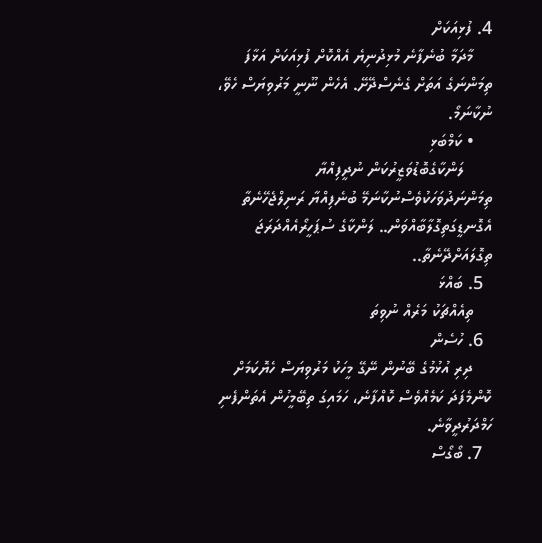4. ފުޅިއަކަށް
    މާދަމާ ބުނެފާނެ މުޅިދުނިޔެ އެއްކޮށް ފުޅިއަކަށް އަޅާފަ ތިމަންނަގެ އަތަށް ގެނެސްދޭށޭ. އެހެން ނޫނީ މަރުވިޔަސް ހެވޭ، ނުކާނަމޯ.
    • ކަމްބަޅި
      ލަންކާގެބޮޑުވަޒީރުކަން ނުދީފިއްޔާ ތިމަންނަދުވަހަކުވެސްނުކާނަމޭ ބުނެފިއްޔާ ރަނިލްޖެހޭނެތާ އެގޮނޑީގަތިގޮލާބާއްވަން.. ލަންކާގެ ސުޕަހީރޯއެއްދަރަޖަ ތިގޮލައަށްދޭނެތާ..
  5. ބައްޅަ
    ތިއެއްޗަކު މަރެއް ނުވިތަ
  6. ހުސެން
    ދިރި އުޅުމުގެ ބޭނުން ނޭގޭ މީހަކު މަރުވިޔަސް ހެޔޮކަމަށް ކޮންމެފަދަ ކަމެއްވެސް ކޮއްފާނެ، ހަމައިގަ ތިބޭމީހުން އެތަންފެނި ހަމްދަރުދީވާނެ.
  7. ބޯގޯސް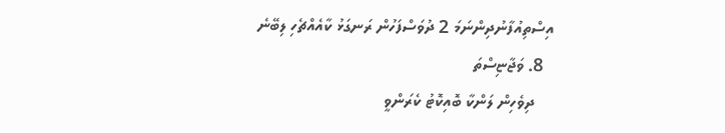އިސްތިއުފާނުދިންނަމަ 2 ދުވަސްފަހުން ރަނގަޅު ކާއެއްޗެހި ލިބޭނެ
  8. ވަޖާޏިސްތަ
    ދިވެހިން ލަންކާ ބޮއިކޮޓު ކެރަންވީ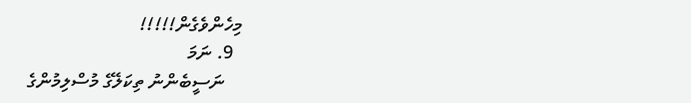މިހެންވެގެން!!!!!
  9. ނަމަ
    ނަސީބެންނު ތިކަލޭގެ މުސްލިމުންގެ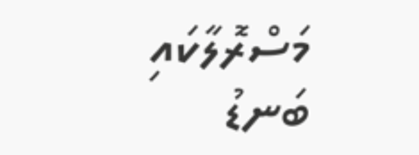މަސްރޮލާކައި ބަނޑު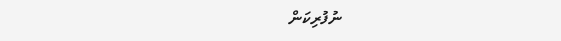ނުފުރިކަން